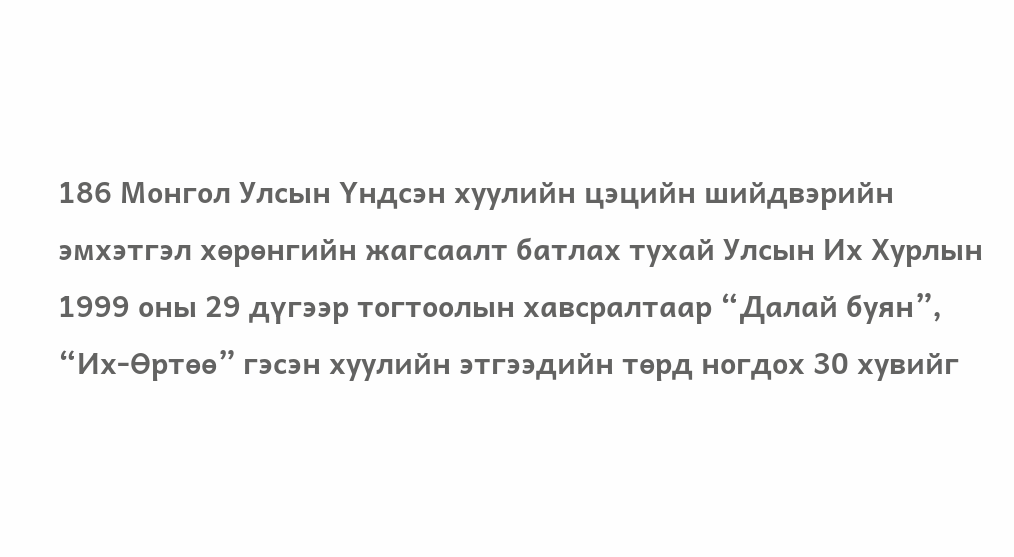186 Монгол Улсын Үндсэн хуулийн цэцийн шийдвэрийн эмхэтгэл хөрөнгийн жагсаалт батлах тухай Улсын Их Хурлын 1999 оны 29 дүгээр тогтоолын хавсралтаар “Далай буян”, “Их-Өртөө” гэсэн хуулийн этгээдийн төрд ногдох 30 хувийг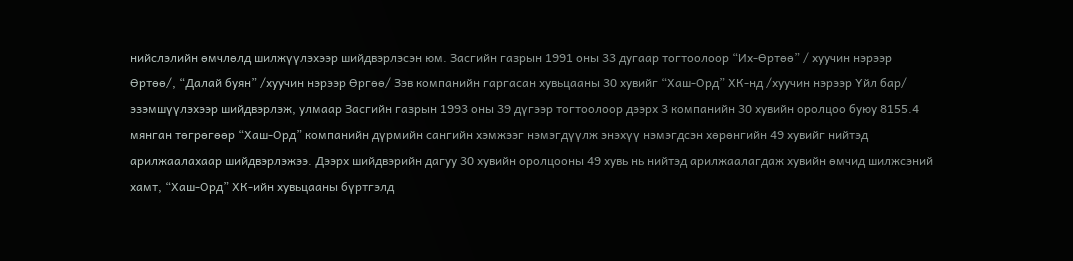нийслэлийн өмчлөлд шилжүүлэхээр шийдвэрлэсэн юм. Засгийн газрын 1991 оны 33 дугаар тогтоолоор “Их-Өртөө” / хуучин нэрээр Өртөө/, “Далай буян” /хуучин нэрээр Өргөө/ Зэв компанийн гаргасан хувьцааны 30 хувийг “Хаш-Орд” ХК-нд /хуучин нэрээр Үйл бар/ эзэмшүүлэхээр шийдвэрлэж, улмаар Засгийн газрын 1993 оны 39 дүгээр тогтоолоор дээрх 3 компанийн 30 хувийн оролцоо буюу 8155.4 мянган төгрөгөөр “Хаш-Орд” компанийн дүрмийн сангийн хэмжээг нэмэгдүүлж энэхүү нэмэгдсэн хөрөнгийн 49 хувийг нийтэд арилжаалахаар шийдвэрлэжээ. Дээрх шийдвэрийн дагуу 30 хувийн оролцооны 49 хувь нь нийтэд арилжаалагдаж хувийн өмчид шилжсэний хамт, “Хаш-Орд” ХК-ийн хувьцааны бүртгэлд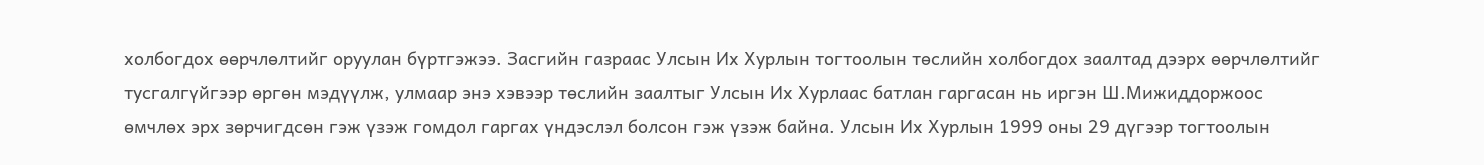холбогдох өөрчлөлтийг оруулан бүртгэжээ. Засгийн газраас Улсын Их Хурлын тогтоолын төслийн холбогдох заалтад дээрх өөрчлөлтийг тусгалгүйгээр өргөн мэдүүлж, улмаар энэ хэвээр төслийн заалтыг Улсын Их Хурлаас батлан гаргасан нь иргэн Ш.Мижиддоржоос өмчлөх эрх зөрчигдсөн гэж үзэж гомдол гаргах үндэслэл болсон гэж үзэж байна. Улсын Их Хурлын 1999 оны 29 дүгээр тогтоолын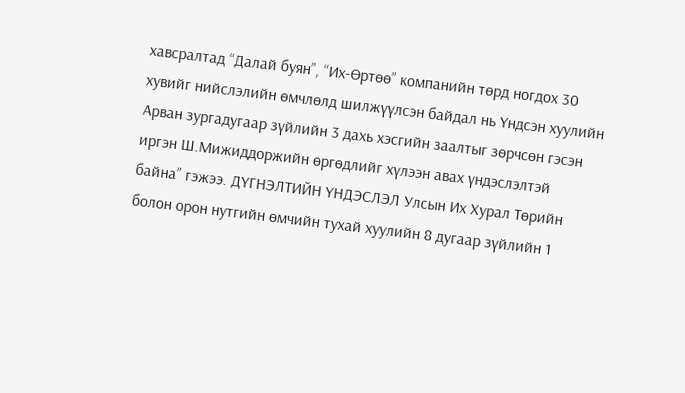хавсралтад “Далай буян”, “Их-Өртөө” компанийн төрд ногдох 30 хувийг нийслэлийн өмчлөлд шилжүүлсэн байдал нь Үндсэн хуулийн Арван зургадугаар зүйлийн 3 дахь хэсгийн заалтыг зөрчсөн гэсэн иргэн Ш.Мижиддоржийн өргөдлийг хүлээн авах үндэслэлтэй байна” гэжээ. ДҮГНЭЛТИЙН ҮНДЭСЛЭЛ Улсын Их Хурал Төрийн болон орон нутгийн өмчийн тухай хуулийн 8 дугаар зүйлийн 1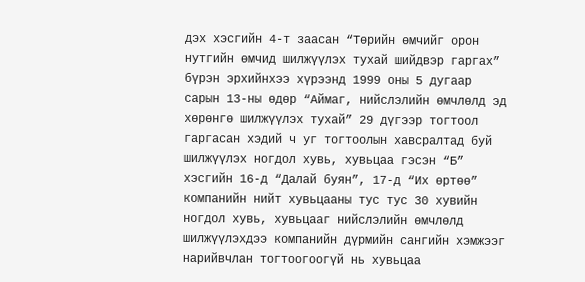дэх хэсгийн 4-т заасан “Төрийн өмчийг орон нутгийн өмчид шилжүүлэх тухай шийдвэр гаргах” бүрэн эрхийнхээ хүрээнд 1999 оны 5 дугаар сарын 13-ны өдөр “Аймаг, нийслэлийн өмчлөлд эд хөрөнгө шилжүүлэх тухай” 29 дүгээр тогтоол гаргасан хэдий ч уг тогтоолын хавсралтад буй шилжүүлэх ногдол хувь, хувьцаа гэсэн “Б” хэсгийн 16-д “Далай буян”, 17-д “Их өртөө” компанийн нийт хувьцааны тус тус 30 хувийн ногдол хувь, хувьцааг нийслэлийн өмчлөлд шилжүүлэхдээ компанийн дүрмийн сангийн хэмжээг нарийвчлан тогтоогоогүй нь хувьцаа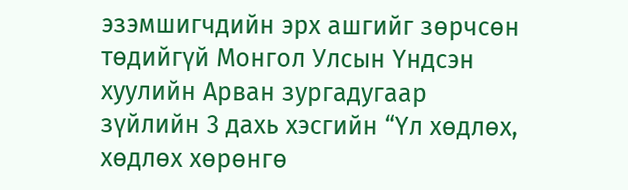эзэмшигчдийн эрх ашгийг зөрчсөн төдийгүй Монгол Улсын Үндсэн хуулийн Арван зургадугаар зүйлийн 3 дахь хэсгийн “Үл хөдлөх, хөдлөх хөрөнгө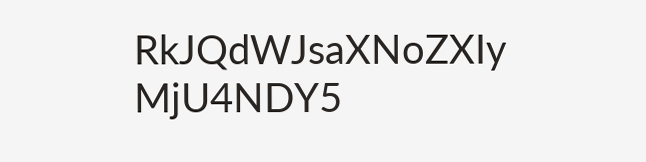RkJQdWJsaXNoZXIy MjU4NDY5